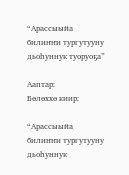“Арассыыйа билиҥҥи тургутууну дьоһуннук туоруоҕа”

Ааптар:
Бөлөххө киир:

“Арассыыйа билиҥҥи тургутууну дьоһуннук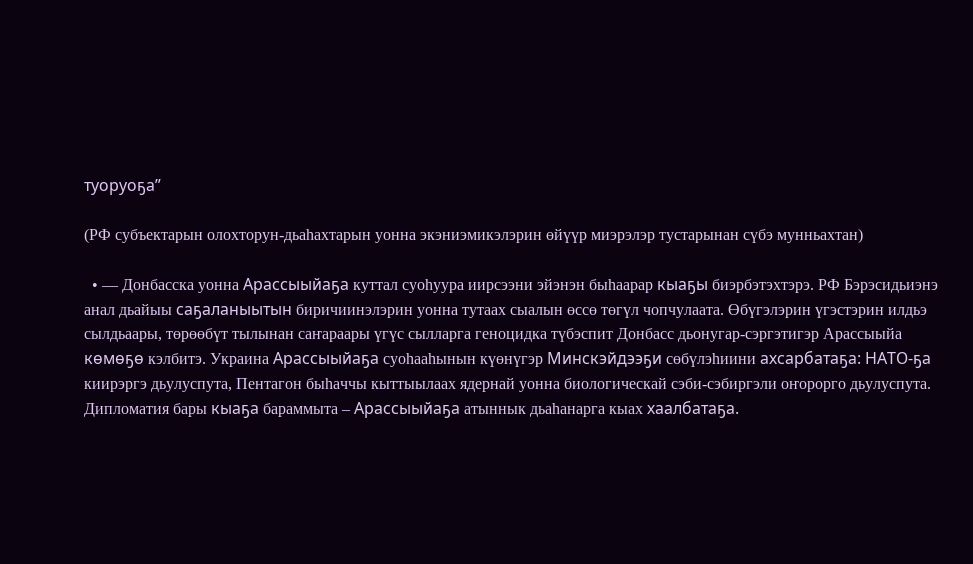туоруоҕа”

(РФ субъектарын олохторун-дьаһахтарын уонна экэниэмикэлэрин өйүүр миэрэлэр тустарынан сүбэ мунньахтан)

  • — Донбасска уонна Арассыыйаҕа куттал суоһуура иирсээни эйэнэн быһаарар кыаҕы биэрбэтэхтэрэ. РФ Бэрэсидьиэнэ анал дьайыы саҕаланыытын биричиинэлэрин уонна тутаах сыалын өссө төгүл чопчулаата. Өбүгэлэрин үгэстэрин илдьэ сылдьаары, төрөөбүт тылынан саҥараары үгүс сылларга геноцидка түбэспит Донбасс дьонугар-сэргэтигэр Арассыыйа көмөҕө кэлбитэ. Украина Арассыыйаҕа суоһааһынын күөнүгэр Минскэйдээҕи сөбүлэһиини ахсарбатаҕа: НАТО-ҕа киирэргэ дьулуспута, Пентагон быһаччы кыттыылаах ядернай уонна биологическай сэби-сэбиргэли оҥорорго дьулуспута. Дипломатия бары кыаҕа бараммыта – Арассыыйаҕа атыннык дьаһанарга кыах хаалбатаҕа.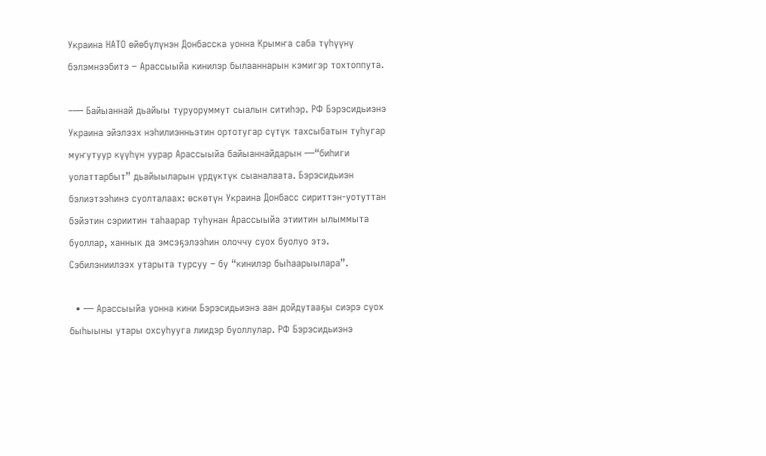Украина НАТО өйөбүлүнэн Донбасска уонна Крымҥа саба түһүүнү бэлэмнээбитэ – Арассыыйа кинилэр былааннарын кэмигэр тохтоппута.

–— Байыаннай дьайыы туруоруммут сыалын ситиһэр. РФ Бэрэсидьиэнэ Украина эйэлээх нэһилиэнньэтин ортотугар сүтүк тахсыбатын туһугар муҥутуур күүһүн уурар Арассыыйа байыаннайдарын —“биһиги уолаттарбыт” дьайыыларын үрдүктүк сыаналаата. Бэрэсидьиэн бэлиэтээһинэ суолталаах: өскөтүн Украина Донбасс сириттэн-уотуттан бэйэтин сэриитин таһаарар туһунан Арассыыйа этиитин ылыммыта буоллар, ханнык да эмсэҕэлээһин олоччу суох буолуо этэ. Сэбилэниилээх утарыта турсуу – бу “кинилэр быһаарыылара”.

  • — Арассыыйа уонна кини Бэрэсидьиэнэ аан дойдутааҕы сиэрэ суох быһыыны утары охсуһууга лиидэр буоллулар. РФ Бэрэсидьиэнэ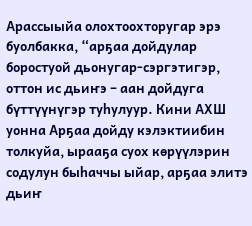Арассыыйа олохтоохторугар эрэ буолбакка, “арҕаа дойдулар боростуой дьонугар-сэргэтигэр, оттон ис дьиҥэ – аан дойдуга бүттүүнүгэр туһулуур. Кини АХШ уонна Арҕаа дойду кэлэктиибин толкуйа, ырааҕа суох көрүүлэрин содулун быһаччы ыйар, арҕаа элитэ дьиҥ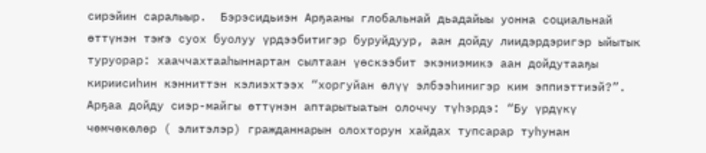сирэйин саралыыр.  Бэрэсидьиэн Арҕааны глобальнай дьадайыы уонна социальнай өттүнэн тэҥэ суох буолуу үрдээбитигэр буруйдуур, аан дойду лиидэрдэригэр ыйытык туруорар: хааччахтааһыннартан сылтаан үөскээбит экэниэмикэ аан дойдутааҕы кириисиһин кэнниттэн кэлиэхтээх “хоргуйан өлүү элбээһинигэр ким эппиэттиэй?”. Арҕаа дойду сиэр-майгы өттүнэн аптарытыатын олоччу түһэрдэ: “Бу үрдүкү чөмчөкөлөр ( элитэлэр) гражданнарын олохторун хайдах тупсарар туһунан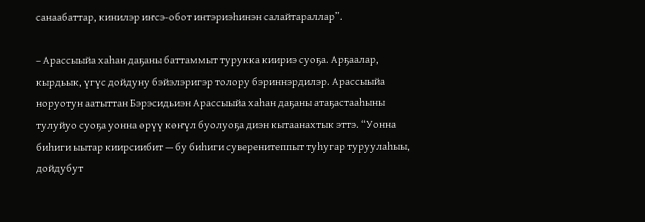санаабаттар, кинилэр иҥсэ-обот интэриэһинэн салайтараллар”.

– Арассыыйа хаһан даҕаны баттаммыт турукка киириэ суоҕа. Арҕаалар, кырдьык, үгүс дойдуну бэйэлэригэр толору бэриннэрдилэр. Арассыыйа норуотун аатыттан Бэрэсидьиэн Арассыыйа хаһан даҕаны атаҕастааһыны тулуйуо суоҕа уонна өрүү көҥүл буолуоҕа диэн кытаанахтык эттэ. “Уонна биһиги ыытар киирсиибит — бу биһиги суверенитеппыт туһугар туруулаһыы, дойдубут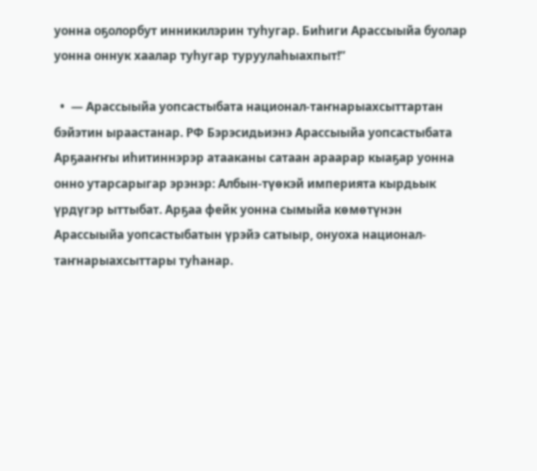уонна оҕолорбут инникилэрин туһугар. Биһиги Арассыыйа буолар уонна оннук хаалар туһугар туруулаһыахпыт!”

  •  — Арассыыйа уопсастыбата национал-таҥнарыахсыттартан бэйэтин ыраастанар. РФ Бэрэсидьиэнэ Арассыыйа уопсастыбата Арҕааҥҥы иһитиннэрэр атааканы сатаан араарар кыаҕар уонна онно утарсарыгар эрэнэр: Албын-түөкэй империята кырдьык үрдүгэр ыттыбат. Арҕаа фейк уонна сымыйа көмөтүнэн Арассыыйа уопсастыбатын үрэйэ сатыыр, онуоха национал-таҥнарыахсыттары туһанар.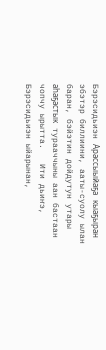Бэрэсидьиэн Арассыыйаҕа кыаҕыран эбэтэр биллиини, ааты-суолу ылан баран, бэйэтин дойдутун утары аһаҕастык турааччыны аан бастаан чопчу ырытта.   Ити дьиҥэ, Бэрэсидьиэн ыйарынан,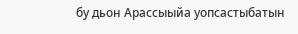бу дьон Арассыыйа уопсастыбатын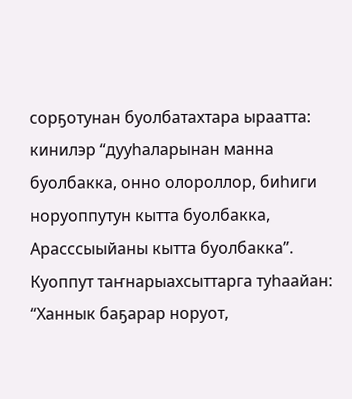сорҕотунан буолбатахтара ыраатта: кинилэр “дууһаларынан манна буолбакка, онно олороллор, биһиги норуоппутун кытта буолбакка, Арасссыыйаны кытта буолбакка”.  Куоппут таҥнарыахсыттарга туһаайан: “Ханнык баҕарар норуот,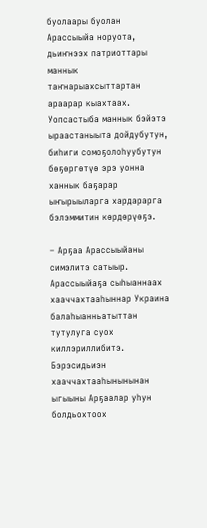буолаары буолан Арассыыйа норуота, дьиҥнээх патриоттары маннык таҥнарыахсыттартан араарар кыахтаах. Уопсастыба маннык бэйэтэ ыраастаныыта дойдубутун, биһиги сомоҕолоһуубутун бөҕөргөтүө эрэ уонна ханнык баҕарар ыҥырыыларга хардарарга бэлэммитин көрдөрүөҕэ.

– Арҕаа Арассыыйаны симэлитэ сатыыр. Арассыыйаҕа сыһыаннаах хааччахтааһыннар Украина балаһыанньатыттан тутулуга суох киллэриллибитэ. Бэрэсидьиэн хааччахтааһынынынан ыгыыны Арҕаалар уһун болдьохтоох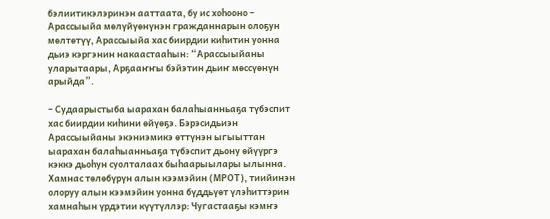бэлиитикэлэринэн ааттаата, бу ис хоһооно – Арассыыйа мөлүйүөнүнэн гражданнарын олоҕун мөлтөтүү, Арассыыйа хас биирдии киһитин уонна дьиэ кэргэнин накаастааһын: “Арассыыйаны уларытаары, Арҕааҥҥы бэйэтин дьиҥ мөссүөнүн арыйда”.

– Судаарыстыба ыарахан балаһыанньаҕа түбэспит хас биирдии киһини өйүөҕэ. Бэрэсидьиэн Арассыыйаны экэниэмикэ өттүнэн ыгыыттан ыарахан балаһыанньаҕа түбэспит дьону өйүүргэ кэккэ дьоһун суолталаах быһаарыылары ылынна.  Хамнас төлөбүрүн алын кээмэйин (МРОТ), тиийинэн олоруу алын кээмэйин уонна бүддьүөт үлэһиттэрин хамнаһын үрдэтии күүтүллэр: Чугастааҕы кэмҥэ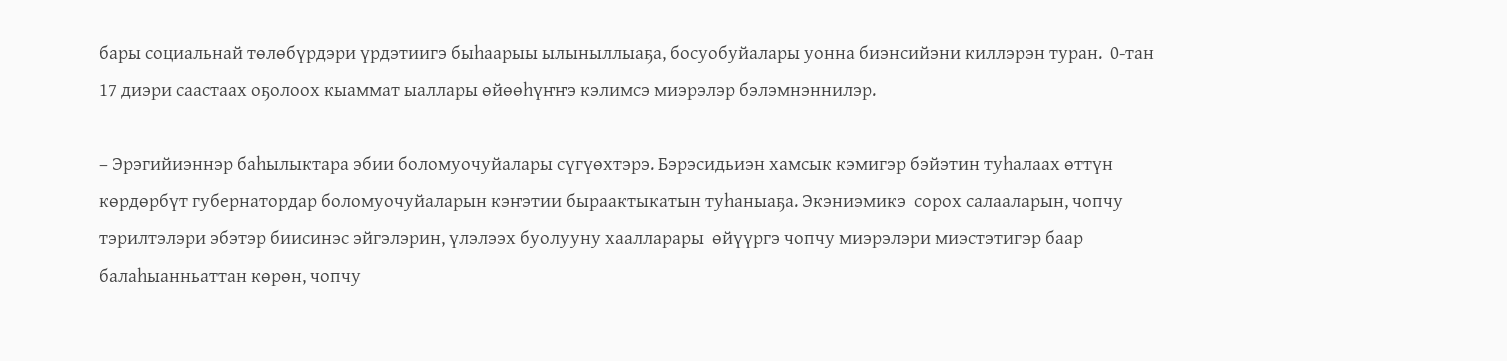бары социальнай төлөбүрдэри үрдэтиигэ быһаарыы ылыныллыаҕа, босуобуйалары уонна биэнсийэни киллэрэн туран.  0-тан 17 диэри саастаах оҕолоох кыаммат ыаллары өйөөһүҥҥэ кэлимсэ миэрэлэр бэлэмнэннилэр.

– Эрэгийиэннэр баһылыктара эбии боломуочуйалары сүгүөхтэрэ. Бэрэсидьиэн хамсык кэмигэр бэйэтин туһалаах өттүн көрдөрбүт губернатордар боломуочуйаларын кэҥэтии быраактыкатын туһаныаҕа. Экэниэмикэ  сорох салааларын, чопчу тэрилтэлэри эбэтэр биисинэс эйгэлэрин, үлэлээх буолууну хаалларары  өйүүргэ чопчу миэрэлэри миэстэтигэр баар балаһыанньаттан көрөн, чопчу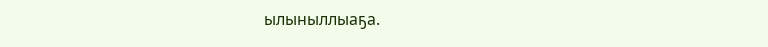ылыныллыаҕа.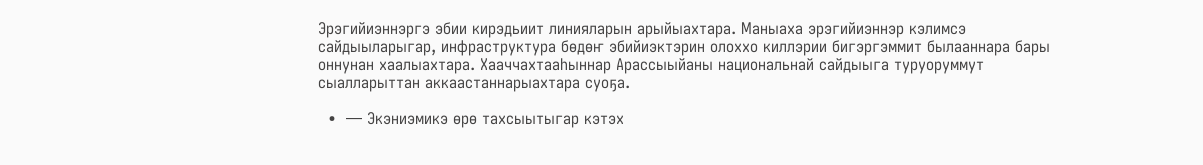Эрэгийиэннэргэ эбии кирэдьиит линияларын арыйыахтара. Маныаха эрэгийиэннэр кэлимсэ сайдыыларыгар, инфраструктура бөдөҥ эбийиэктэрин олоххо киллэрии бигэргэммит былааннара бары оннунан хаалыахтара. Хааччахтааһыннар Арассыыйаны национальнай сайдыыга туруоруммут сыалларыттан аккаастаннарыахтара суоҕа.

  •  — Экэниэмикэ өрө тахсыытыгар кэтэх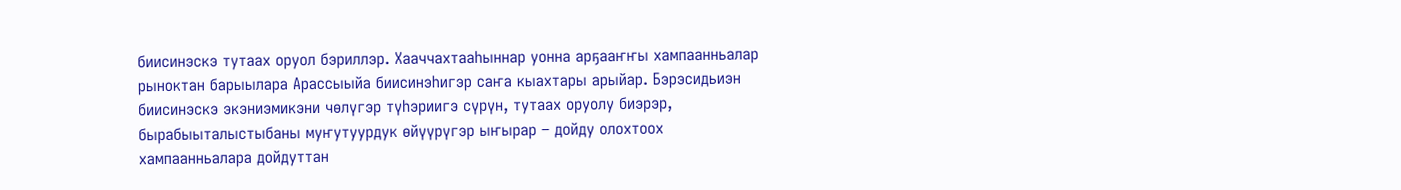биисинэскэ тутаах оруол бэриллэр. Хааччахтааһыннар уонна арҕааҥҥы хампаанньалар рыноктан барыылара Арассыыйа биисинэһигэр саҥа кыахтары арыйар. Бэрэсидьиэн биисинэскэ экэниэмикэни чөлүгэр түһэриигэ сүрүн, тутаах оруолу биэрэр, бырабыыталыстыбаны муҥутуурдук өйүүрүгэр ыҥырар – дойду олохтоох хампаанньалара дойдуттан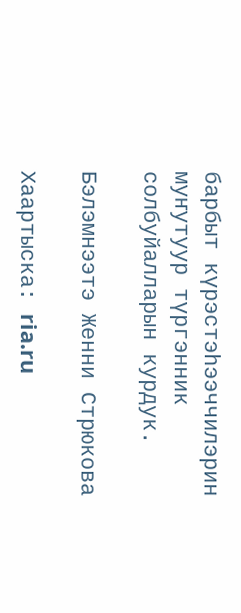барбыт күрэстэһээччилэрин муҥутуур түргэнник солбуйалларын курдук.

Бэлэмнээтэ Женни Стрюкова

Хаартыска: ria.ru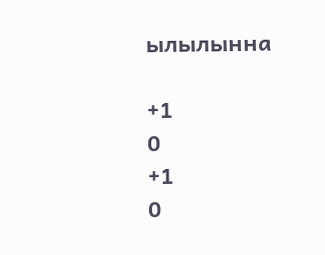ылылынна

+1
0
+1
0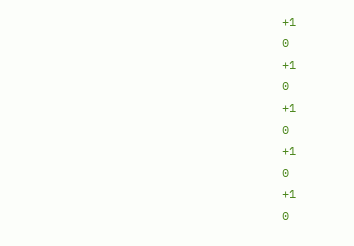+1
0
+1
0
+1
0
+1
0
+1
0